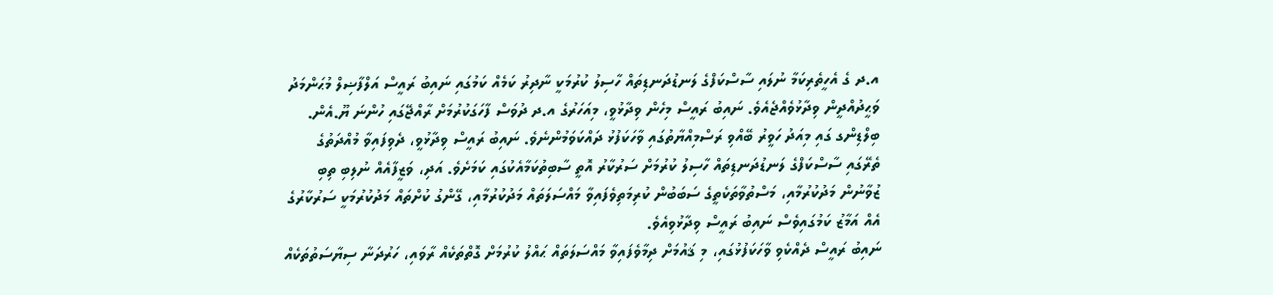އ.ދ ގެ އެހީތެރިކަމާ ނުލައި ސާސްކަފްގެ ލަނޑުދަނޑިތައް ހާސިލު ކުރުމަކީ ނާދިރު ކަމެއް ކަމުގައި ނައިބު ރައީސް އަލްފާޟިލް މުޙަންމަދު ވަޙީދުއްދީން ވިދާޅުވެއްޖެއެވެ. ނައިބު ރައީސް މިހެން ވިދާޅުވީ، މިއަހަރުގެ އ.ދ ދުވަސް ފާހަގަކުރުމަށް ރާއްޖޭގައި ހުންނަ ޔޫ.އެން. ބިލްޑިންގ ގައި މިއަދު ހަވީރު ބޭއްވި ރަސްމިއްޔާތުގައި ވާހަކަފުޅު ދައްކަވަމުންނެވެ. ނައިބު ރައީސް ވިދާޅުވީ، ދެވިފައިވާ މުއްދަތުގެ ތެރޭގައި ސާސްކަފްގެ ލަނޑުދަނޑިތައް ހާސިލު ކުރުމަށް ސަރުކާރު އޮތީ ސާބިތުކަމާއެކުގައި ކަމަށެވެ. އަދި، ވަޒީފާއެއް ނުލިބި ތިބި ޒުވާނުން މަދުކުރުމާއި، މަސްތުވާތަކެތީގެ ސަބަބުން ކުރިމަތިވެފައިވާ މައްސަލަތައް މަދުކުރުމާއި، ގޭންގު ކުށްތައް މަދުކުރުމަކީ ސަރުކާރުގެ އެއް އަމާޒު ކަމުގައިވެސް ނައިބު ރައީސް ވިދާޅުވިއެވެ.
ނައިބު ރައީސް ދެއްކެވި ވާހަކަފުޅުގައި، މި ޤައުމަށް ދިމާވެފައިވާ މައްސަލަތައް ޙައްލު ކުރުމަށް ގޮތްތަކެއް ރާވައި، ހަރުދަނާ ސިޔާސަތުތަކެއް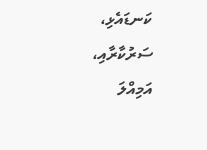ކަނޑައެޅި، ސަރުކާރާއި، އަމިއްލަ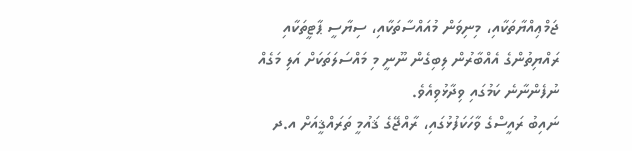ޖަމްޢިއްޔާތަކާއި، މިނިވަން މުއައްސާތަކާއި، ސިޔާސީ ޕާޓީތަކާއި ރައްޔިތުންގެ އެއްބާރުން ލިބިގެން ނޫނީ މި މައްސަލަތަކަށް އަލި މަގެއް ނުފެންނާނެ ކަމުގައި ވިދާޅުވިއެވެ.
ނައިބު ރައީސްގެ ވާހަކަފުޅުގައި، ރާއްޖޭގެ ޤައުމީ ތަރައްޤީއަށް އ.ދ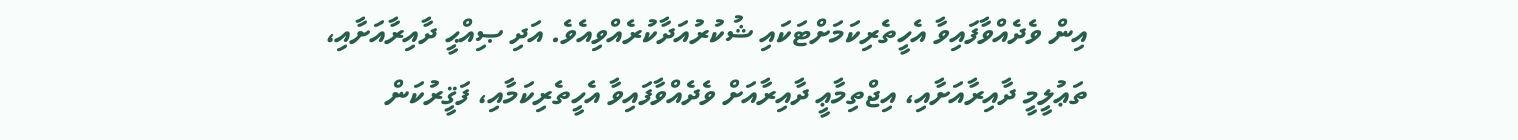އިން ވެދެއްވާފައިވާ އެހީތެރިކަމަށްޓަކައި ޝުކުރުއަދާކުރެއްވިއެވެ. އަދި ޞިއްޙީ ދާއިރާއަށާއި، ތަޢުލީމީ ދާއިރާއަށާއި، އިޖްތިމާޢީ ދާއިރާއަށް ވެދެއްވާފައިވާ އެހީތެރިކަމާއި، ފަޤީރުކަން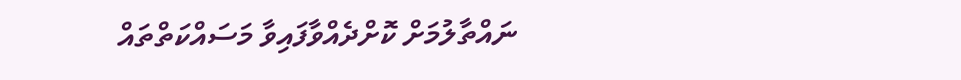ނައްތާލުމަށް ކޮށްދެއްވާފައިވާ މަސައްކަތްތައް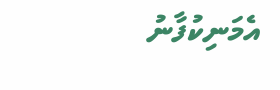އެމަނިކުފާނު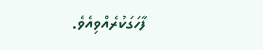ފާހަގަކުރެއްވިއެވެ.